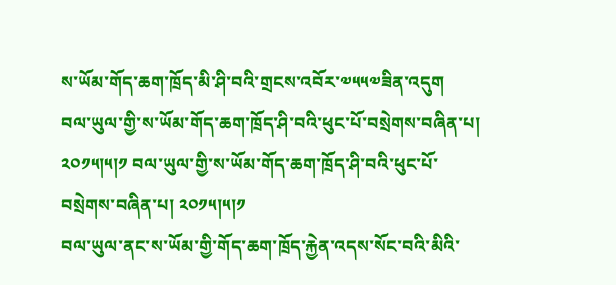ས་ཡོམ་གོད་ཆག་ཁྲོད་མི་ཤི་བའི་གྲངས་འབོར་༧༥༥༧ཟིན་འདུག
བལ་ཡུལ་གྱི་ས་ཡོམ་གོད་ཆག་ཁྲོད་ཤི་བའི་ཕུང་པོ་བསྲེགས་བཞིན་པ། ༢༠༡༥།༥།༡ བལ་ཡུལ་གྱི་ས་ཡོམ་གོད་ཆག་ཁྲོད་ཤི་བའི་ཕུང་པོ་བསྲེགས་བཞིན་པ། ༢༠༡༥།༥།༡
བལ་ཡུལ་ནང་ས་ཡོམ་གྱི་གོད་ཆག་ཁྲོད་རྐྱེན་འདས་སོང་བའི་མིའི་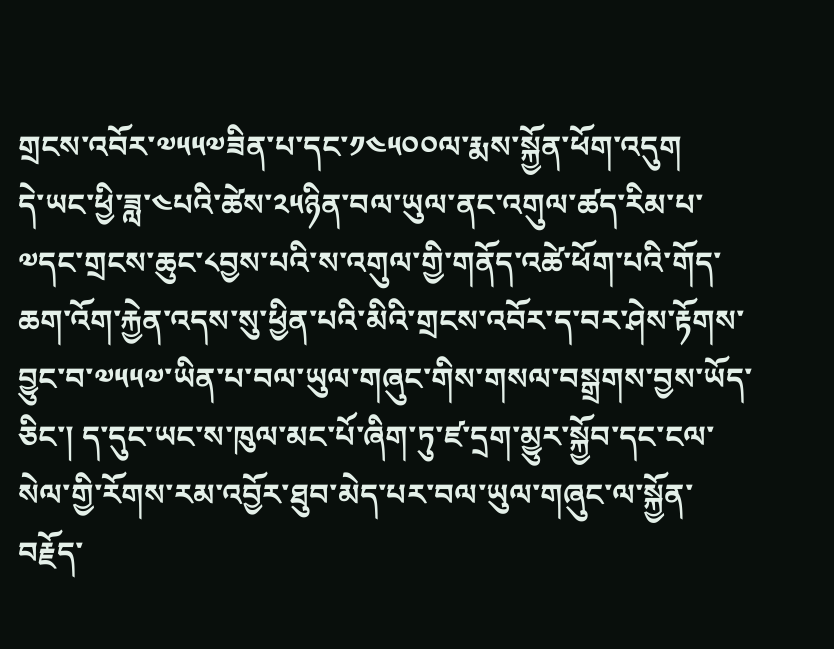གྲངས་འབོར་༧༥༥༧ཟིན་པ་དང་༡༤༥༠༠ལ་རྨས་སྐྱོན་ཕོག་འདུག
དེ་ཡང་ཕྱི་ཟླ་༤པའི་ཚེས་༢༥ཉིན་བལ་ཡུལ་ནང་འགུལ་ཚད་རིམ་པ་༧དང་གྲངས་ཆུང་༨བྱས་པའི་ས་འགུལ་གྱི་གནོད་འཚེ་ཕོག་པའི་གོད་ཆག་འོག་རྐྱེན་འདས་སུ་ཕྱིན་པའི་མིའི་གྲངས་འབོར་ད་བར་ཤེས་རྟོགས་བྱུང་བ་༧༥༥༧་ཡིན་པ་བལ་ཡུལ་གཞུང་གིས་གསལ་བསྒྲགས་བྱས་ཡོད་ཅིང་། ད་དུང་ཡང་ས་ཁུལ་མང་པོ་ཞིག་ཏུ་ཛ་དྲག་མྱུར་སྐྱོབ་དང་ངལ་སེལ་གྱི་རོགས་རམ་འབྱོར་ཐུབ་མེད་པར་བལ་ཡུལ་གཞུང་ལ་སྐྱོན་བརྗོད་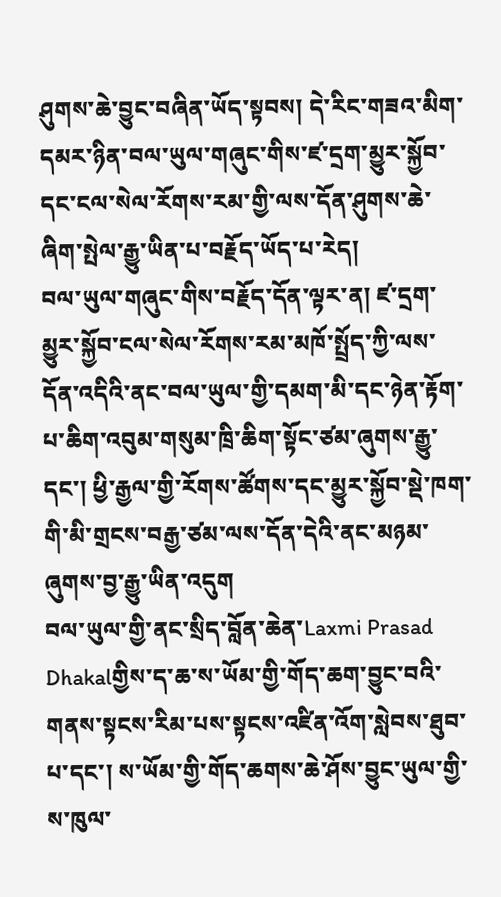ཤུགས་ཆེ་བྱུང་བཞིན་ཡོད་སྟབས། དེ་རིང་གཟའ་མིག་དམར་ཉིན་བལ་ཡུལ་གཞུང་གིས་ཛ་དྲག་མྱུར་སྐྱོབ་དང་ངལ་སེལ་རོགས་རམ་གྱི་ལས་དོན་ཤུགས་ཆེ་ཞིག་སྤེལ་རྒྱུ་ཡིན་པ་བརྗོད་ཡོད་པ་རེད།
བལ་ཡུལ་གཞུང་གིས་བརྗོད་དོན་ལྟར་ན། ཛ་དྲག་མྱུར་སྐྱོབ་ངལ་སེལ་རོགས་རམ་མཁོ་སྤྲོད་ཀྱི་ལས་དོན་འདིའི་ནང་བལ་ཡུལ་གྱི་དམག་མི་དང་ཉེན་རྟོག་པ་ཆིག་འབུམ་གསུམ་ཁྲི་ཆིག་སྟོང་ཙམ་ཞུགས་རྒྱུ་དང་། ཕྱི་རྒྱལ་གྱི་རོགས་ཚོགས་དང་མྱུར་སྐྱོབ་སྡེ་ཁག་གི་མི་གྲངས་བརྒྱ་ཙམ་ལས་དོན་དེའི་ནང་མཉམ་ཞུགས་བྱ་རྒྱུ་ཡིན་འདུག
བལ་ཡུལ་གྱི་ནང་སྲིད་བློན་ཆེན་Laxmi Prasad Dhakalགྱིས་ད་ཆ་ས་ཡོམ་གྱི་གོད་ཆག་བྱུང་བའི་གནས་སྟངས་རིམ་པས་སྟངས་འཛིན་འོག་སླེབས་ཐུབ་པ་དང་། ས་ཡོམ་གྱི་གོད་ཆགས་ཆེ་ཤོས་བྱུང་ཡུལ་གྱི་ས་ཁུལ་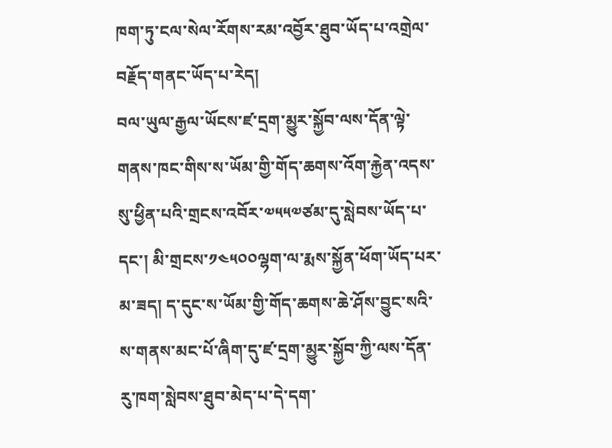ཁག་ཏུ་ངལ་སེལ་རོགས་རམ་འབྱོར་ཐུབ་ཡོད་པ་འགྲེལ་བརྗོད་གནང་ཡོད་པ་རེད།
བལ་ཡུལ་རྒྱལ་ཡོངས་ཛ་དྲག་མྱུར་སྐྱོབ་ལས་དོན་ལྟེ་གནས་ཁང་གིས་ས་ཡོམ་གྱི་གོད་ཆགས་འོག་རྐྱེན་འདས་སུ་ཕྱིན་པའི་གྲངས་འབོར་༧༥༥༧ཙམ་དུ་སླེབས་ཡོད་པ་དང་། མི་གྲངས་༡༤༥༠༠ལྷག་ལ་རྨས་སྐྱོན་ཕོག་ཡོད་པར་མ་ཟད། ད་དུང་ས་ཡོམ་གྱི་གོད་ཆགས་ཆེ་ཤོས་བྱུང་སའི་ས་གནས་མང་པོ་ཞིག་དུ་ཛ་དྲག་མྱུར་སྐྱོབ་ཀྱི་ལས་དོན་རུ་ཁག་སླེབས་ཐུབ་མེད་པ་དེ་དག་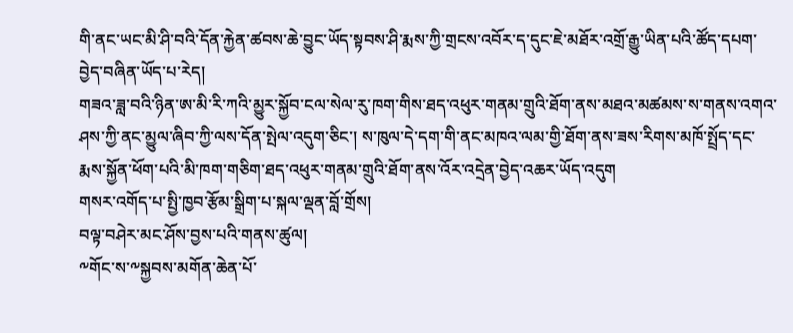གི་ནང་ཡང་མི་ཤི་བའི་དོན་རྐྱེན་ཚབས་ཆེ་བྱུང་ཡོད་སྟབས་ཤི་རྨས་ཀྱི་གྲངས་འབོར་ད་དུང་ཇེ་མཐོར་འགྲོ་རྒྱུ་ཡིན་པའི་ཚོད་དཔག་བྱེད་བཞིན་ཡོད་པ་རེད།
གཟའ་ཟླ་བའི་ཉིན་ཨ་མི་རི་ཀའི་མྱུར་སྐྱོབ་ངལ་སེལ་རུ་ཁག་གིས་ཐད་འཕུར་གནམ་གྲུའི་ཐོག་ནས་མཐའ་མཚམས་ས་གནས་འགའ་ཤས་ཀྱི་ནང་མྱུལ་ཞིབ་ཀྱི་ལས་དོན་སྤེལ་འདུག་ཅིང་། ས་ཁུལ་དེ་དག་གི་ནང་མཁའ་ལམ་གྱི་ཐོག་ནས་ཟས་རིགས་མཁོ་སྤྲོད་དང་རྨས་སྐྱོན་ཕོག་པའི་མི་ཁག་གཅིག་ཐད་འཕུར་གནམ་གྲུའི་ཐོག་ནས་འོར་འདྲེན་བྱེད་འཆར་ཡོད་འདུག
གསར་འགོད་པ་སྤྱི་ཁྱབ་རྩོམ་སྒྲིག་པ་སྐལ་ལྡན་བློ་གྲོས།
བལྟ་བཤེར་མང་ཤོས་བྱས་པའི་གནས་ཚུལ།
༸གོང་ས་༸སྐྱབས་མགོན་ཆེན་པོ་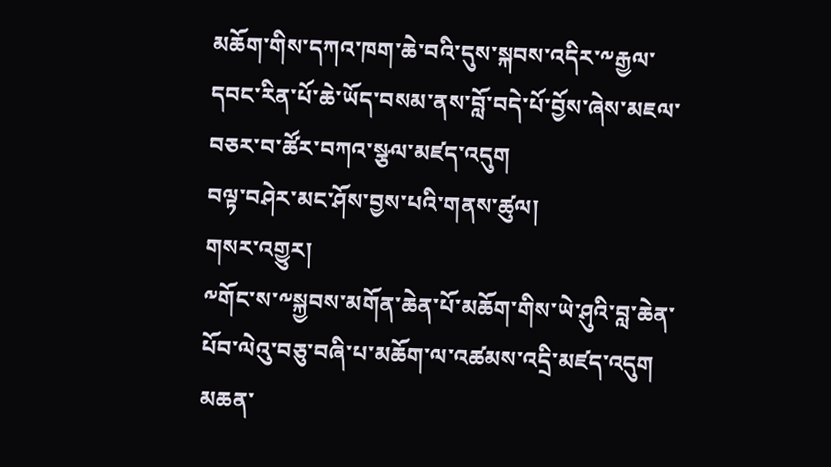མཆོག་གིས་དཀའ་ཁག་ཆེ་བའི་དུས་སྐབས་འདིར་༸རྒྱལ་དབང་རིན་པོ་ཆེ་ཡོད་བསམ་ནས་བློ་བདེ་པོ་བྱོས་ཞེས་མཇལ་བཅར་བ་ཚོར་བཀའ་སྩལ་མཛད་འདུག
བལྟ་བཤེར་མང་ཤོས་བྱས་པའི་གནས་ཚུལ།
གསར་འགྱུར།
༸གོང་ས་༸སྐྱབས་མགོན་ཆེན་པོ་མཆོག་གིས་ཡེ་ཤུའི་བླ་ཆེན་པོབ་ལེའུ་བཅུ་བཞི་པ་མཆོག་ལ་འཚམས་འདྲི་མཛད་འདུག
མཆན་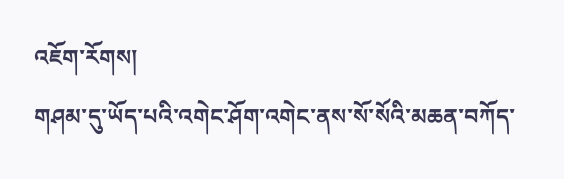འཇོག་རོགས།
གཤམ་དུ་ཡོད་པའི་འགེང་ཤོག་འགེང་ནས་སོ་སོའི་མཆན་བཀོད་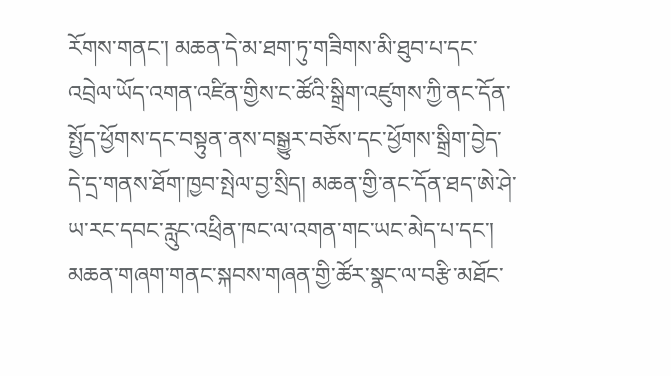རོགས་གནང་། མཆན་དེ་མ་ཐག་ཏུ་གཟིགས་མི་ཐུབ་པ་དང་འབྲེལ་ཡོད་འགན་འཛིན་གྱིས་ང་ཚོའི་སྒྲིག་འཛུགས་ཀྱི་ནང་དོན་སྤྱོད་ཕྱོགས་དང་བསྟུན་ནས་བསྒྱུར་བཅོས་དང་ཕྱོགས་སྒྲིག་བྱེད་དེ་དྲ་གནས་ཐོག་ཁྱབ་སྤེལ་བྱ་སྲིད། མཆན་གྱི་ནང་དོན་ཐད་ཨེ་ཤེ་ཡ་རང་དབང་རླུང་འཕྲིན་ཁང་ལ་འགན་གང་ཡང་མེད་པ་དང་། མཆན་གཞག་གནང་སྐབས་གཞན་གྱི་ཚོར་སྣང་ལ་བརྩི་མཐོང་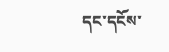དང་དངོས་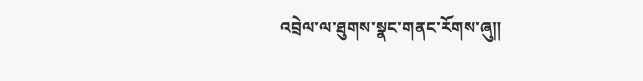འབྲེལ་ལ་ཐུགས་སྣང་གནང་རོགས་ཞུ༎